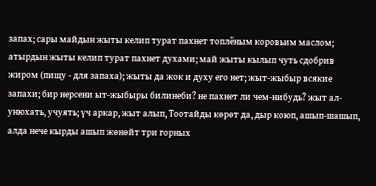запах; сары майдын жыты келип турат пахнет топлёным коровьим маслом; атырдын жыты келип турат пахнет духами; май жыты кылып чуть сдобрив жиром (пищу - для запаха); жыты да жок и духу его нет; жыт-жыбыр всякие запахи; бир нерсени ыт-жыбыры билинеби? не пахнет ли чем-нибудь? жыт ал- унюхать, учуять; үч аркар, жыт алып, Тоотайды көрөт да, дыр коюп, ашып-шашып, алда нече кырды ашып жөнөйт три горных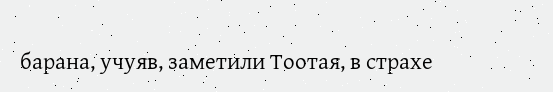барана, учуяв, заметили Тоотая, в страхе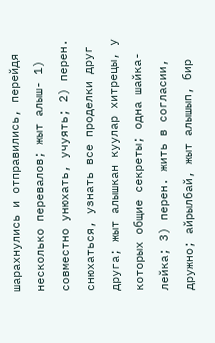шарахнулись и отправились, перейдя несколько перевалов; жыт алыш- 1) совместно унюхать, учуять; 2) перен. снюхаться, узнать все проделки друг друга; жыт алышкан куулар хитрецы, у которых общие секреты; одна шайка-лейка; 3) перен. жить в согласии, дружно; айрылбай, жыт алышып, бир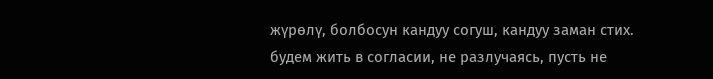жүрөлү, болбосун кандуу согуш, кандуу заман стих. будем жить в согласии, не разлучаясь, пусть не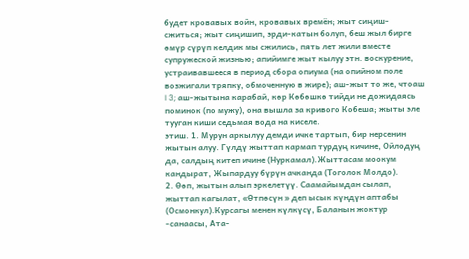будет кровавых войн, кровавых времён; жыт сиңиш- сжиться; жыт сиңишип, эрди-катын болуп, беш жыл бирге өмүр сүрүп келдик мы сжились, пять лет жили вместе супружеской жизнью; апийимге жыт кылуу этн. воскурение, устраивавшееся в период сбора опиума (на опийном поле возжигали тряпку, обмоченную в жире); аш-жыт то же, чтоаш I 3; аш-жытына карабай, көр Көбөшкө тийди не дожидаясь поминок (по мужу), она вышла за кривого Кобеша; жыты эле тууган киши седьмая вода на киселе.
этиш. 1. Мурун аркылуу демди ичке тартып, бир нерсенин жытын алуу. Гүлдү жыттап кармап турдуң кичине, Ойлодуң да, салдың китеп ичине (Нуркамал).Жыттасам моокум кандырат, Жыпардуу бүрүн ачканда (Тоголок Молдо).
2. Өөп, жытын алып эркелетүү. Саамайымдан сылап, жыттап кагылат, «Өтпөсүн » деп ысык күндүн аптабы (Осмонкул).Курсагы менен күлкүсү, Баланын жоктур -санаасы, Ата-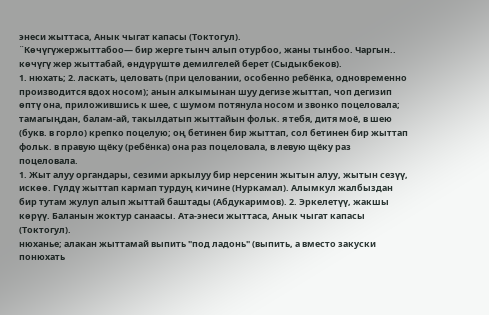энеси жыттаса, Анык чыгат капасы (Токтогул).
¨Көчүгүжержыттабоо— бир жерге тынч алып отурбоо, жаны тынбоо. Чаргын.. көчүгү жер жыттабай, өндүрүштө демилгелей берет (Сыдыкбеков).
1. нюхать; 2. ласкать, целовать (при целовании, особенно ребёнка, одновременно производится вдох носом); анын алкымынан шуу дегизе жыттап, чоп дегизип өптү она, приложившись к шее, с шумом потянула носом и звонко поцеловала; тамагыңдан, балам-ай, такылдатып жыттайын фольк. я тебя, дитя моё, в шею (букв. в горло) крепко поцелую; оң бетинен бир жыттап, сол бетинен бир жыттап фольк. в правую щёку (ребёнка) она раз поцеловала, в левую щёку раз поцеловала.
1. Жыт алуу органдары, сезими аркылуу бир нерсенин жытын алуу, жытын сезүү, искөө. Гүлдү жыттап кармап турдуң кичине (Нуркамал). Алымкул жалбыздан бир тутам жулуп алып жыттай баштады (Абдукаримов). 2. Эркелетүү, жакшы көрүү. Баланын жоктур санаасы. Ата-энеси жыттаса, Анык чыгат капасы (Токтогул).
нюханье; алакан жыттамай выпить "под ладонь" (выпить, а вместо закуски понюхать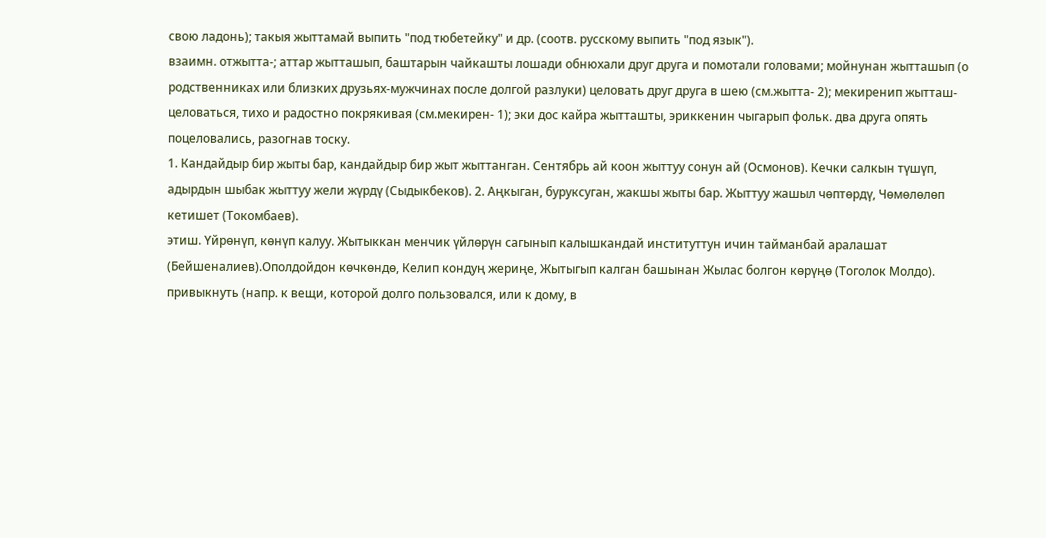свою ладонь); такыя жыттамай выпить "под тюбетейку" и др. (соотв. русскому выпить "под язык").
взаимн. отжытта-; аттар жытташып, баштарын чайкашты лошади обнюхали друг друга и помотали головами; мойнунан жытташып (о родственниках или близких друзьях-мужчинах после долгой разлуки) целовать друг друга в шею (см.жытта- 2); мекиренип жытташ- целоваться, тихо и радостно покрякивая (см.мекирен- 1); эки дос кайра жытташты, эриккенин чыгарып фольк. два друга опять поцеловались, разогнав тоску.
1. Кандайдыр бир жыты бар, кандайдыр бир жыт жыттанган. Сентябрь ай коон жыттуу сонун ай (Осмонов). Кечки салкын түшүп, адырдын шыбак жыттуу жели жүрдү (Сыдыкбеков). 2. Аңкыган, буруксуган, жакшы жыты бар. Жыттуу жашыл чөптөрдү, Чөмөлөлөп кетишет (Токомбаев).
этиш. Үйрөнүп, көнүп калуу. Жытыккан менчик үйлөрүн сагынып калышкандай институттун ичин тайманбай аралашат (Бейшеналиев).Ополдойдон көчкөндө, Келип кондуң жериңе, Жытыгып калган башынан Жылас болгон көрүңө (Тоголок Молдо).
привыкнуть (напр. к вещи, которой долго пользовался, или к дому, в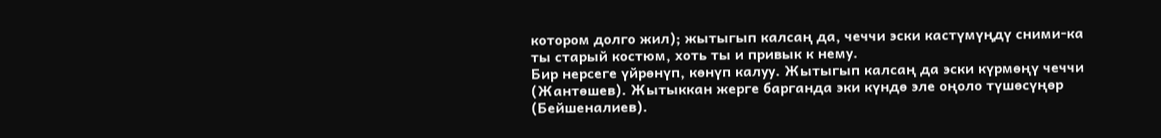котором долго жил); жытыгып калсаң да, чеччи эски кастүмүңдү сними-ка ты старый костюм, хоть ты и привык к нему.
Бир нерсеге үйрөнүп, көнүп калуу. Жытыгып калсаң да эски күрмөңү чеччи (Жантөшев). Жытыккан жерге барганда эки күндө эле оңоло түшөсүңөр (Бейшеналиев).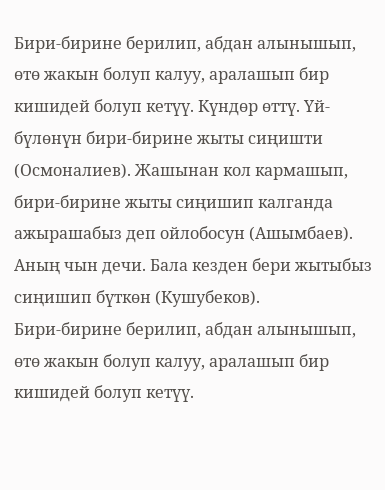Бири-бирине берилип, абдан алынышып, өтө жакын болуп калуу, аралашып бир кишидей болуп кетүү. Күндөр өттү. Үй-бүлөнүн бири-бирине жыты сиңишти (Осмоналиев). Жашынан кол кармашып, бири-бирине жыты сиңишип калганда ажырашабыз деп ойлобосун (Ашымбаев). Аның чын дечи. Бала кезден бери жытыбыз сиңишип бүткөн (Кушубеков).
Бири-бирине берилип, абдан алынышып, өтө жакын болуп калуу, аралашып бир кишидей болуп кетүү.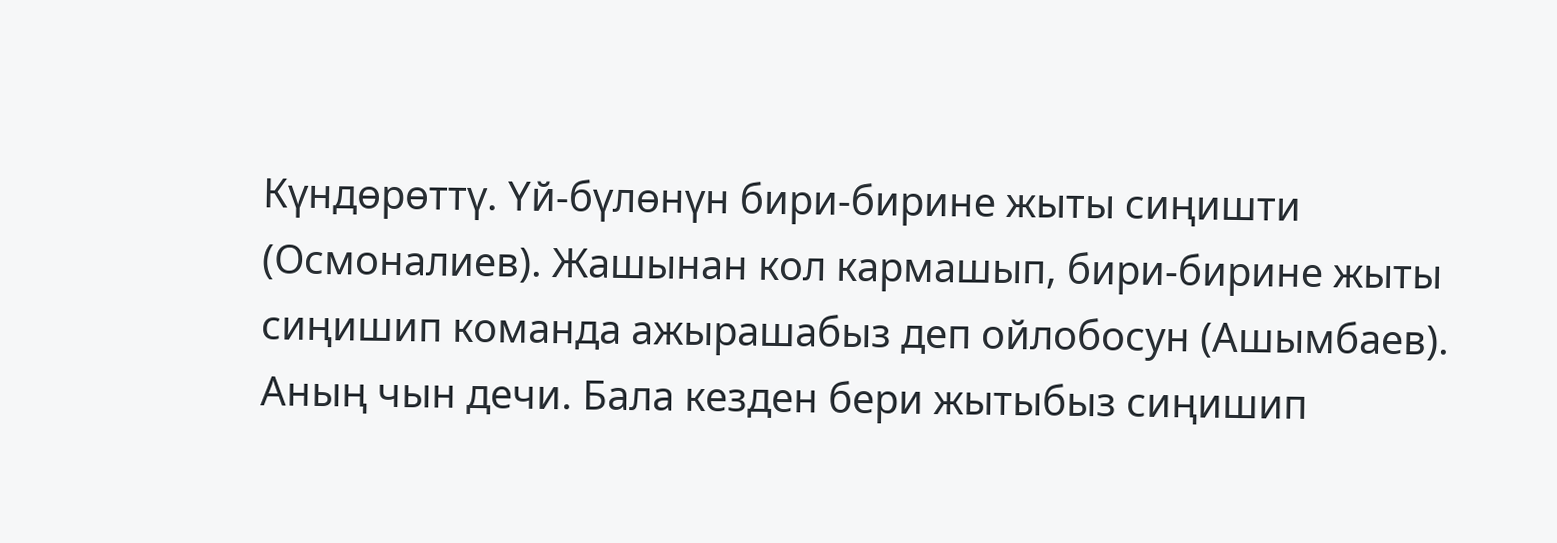Күндөрөттү. Үй-бүлөнүн бири-бирине жыты сиңишти (Осмоналиев). Жашынан кол кармашып, бири-бирине жыты сиңишип команда ажырашабыз деп ойлобосун (Ашымбаев). Аның чын дечи. Бала кезден бери жытыбыз сиңишип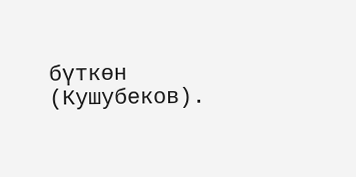бүткөн (Кушубеков).